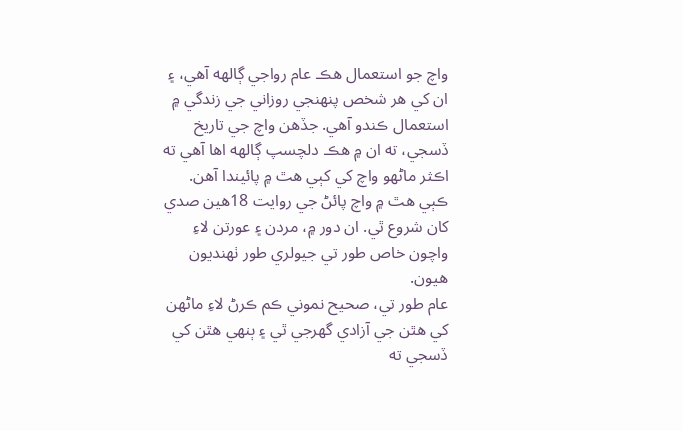واچ جو استعمال هڪ عام رواجي ڳالهه آهي، ۽ ان کي هر شخص پنهنجي روزاني جي زندگي ۾ استعمال ڪندو آهي. جڏهن واچ جي تاريخ ڏسجي، ته ان ۾ هڪ دلچسپ ڳالهه اها آهي ته اڪثر ماڻهو واچ کي کٻي هٿ ۾ پائيندا آهن.
ڪٻي هٿ ۾ واچ پائڻ جي روايت 18هين صدي کان شروع ٿي. ان دور ۾، مردن ۽ عورتن لاءِ واچون خاص طور تي جيولري طور ٺهنديون هيون.
عام طور تي، صحيح نموني ڪم ڪرڻ لاءِ ماڻهن کي هٿن جي آزادي گهرجي ٿي ۽ ٻنهي هٿن کي ڏسجي ته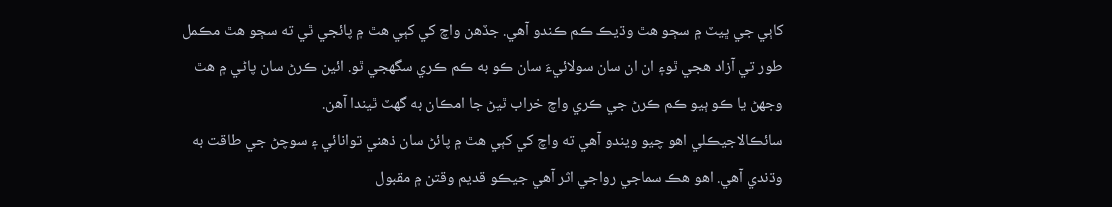کاٻي جي ڀيٽ ۾ سڄو هٿ وڌيڪ ڪم ڪندو آهي. جڏهن واچ کي کٻي هٿ ۾ پائجي ٿي ته سڄو هٿ مڪمل طور تي آزاد هجي ٿو۽ ان ان سان سولائيءَ سان ڪو به ڪم ڪري سگهجي ٿو. ائين ڪرڻ سان پاڻي ۾ هٿ وجهڻ يا ڪو ٻيو ڪم ڪرڻ جي ڪري واچ خراب ٿيڻ جا امڪان به گهٽ ٿيندا آهن.
سائڪالاجيڪلي اهو چيو ويندو آهي ته واچ کي کٻي هٿ ۾ پائڻ سان ذهني توانائي ۽ سوچڻ جي طاقت به وڌندي آهي. اهو هڪ سماجي رواجي اثر آهي جيڪو قديم وقتن ۾ مقبول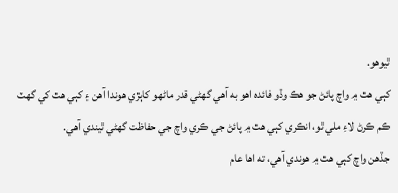ٿيوهو.
کٻي هٿ ۾ واچ پائڻ جو هڪ وڏو فائدہ اهو به آهي گهڻي قدر ماڻهو کاٻڙي هوندا آهن ۽ کٻي هٿ کي گهٽ ڪم ڪرڻ لاءِ ملي ٿو، انڪري کٻي هٿ ۾ پائڻ جي ڪري واچ جي حفاظت گهڻي ٿيندي آهي.
جڏهن واچ کٻي هٿ ۾ هوندي آهي، ته اها عام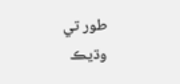طور تي وڌيڪ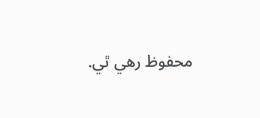محفوظ رهي ٿي.